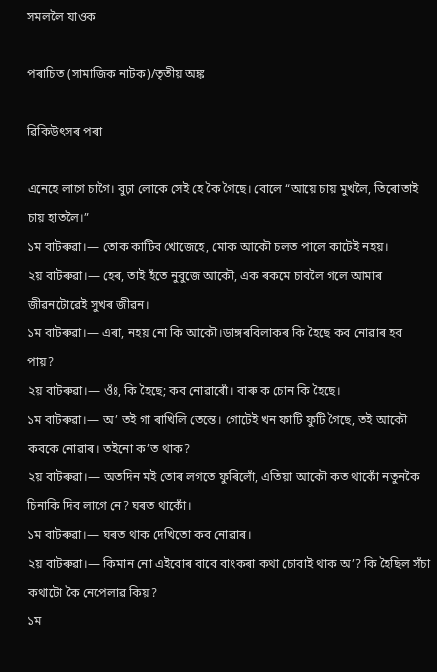সমললৈ যাওক

পৰাচিত (সামাজিক নাটক)/তৃতীয় অঙ্ক

ৱিকিউৎসৰ পৰা

এনেহে লাগে চাগৈ। বুঢ়া লোকে সেই হে কৈ গৈছে। বোলে “আয়ে চায় মুখলৈ, তিৰোতাই চায় হাতলৈ।”
১ম বাটৰুৱা।— তোক কাটিব খোজেহে, মোক আকৌ চলত পালে কাটেই নহয়।
২য় বাটৰুৱা।— হেৰ, তাই হঁতে নুবুজে আকৌ, এক ৰকমে চাবলৈ গলে আমাৰ জীৱনটোৱেই সুখৰ জীৱন।
১ম বাটৰুৱা।— এৰা, নহয় নো কি আকৌ।ডাঙ্গৰবিলাকৰ কি হৈছে কব নোৱাৰ হব পায়?
২য় বাটৰুৱা।— ওঁঃ, কি হৈছে; কব নোৱাৰোঁ। বাৰু ক চোন কি হৈছে।
১ম বাটৰুৱা।— অ’ তই গা ৰাখিলি তেন্তে। গোটেই খন ফাটি ফুটি গৈছে, তই আকৌ কবকে নোৱাৰ। তইনো ক’ত থাক?
২য় বাটৰুৱা।— অতদিন মই তোৰ লগতে ফুৰিলোঁ, এতিয়া আকৌ কত থাকোঁ নতুনকৈ চিনাকি দিব লাগে নে? ঘৰত থাকোঁ।
১ম বাটৰুৱা।— ঘৰত থাক দেখিতো কব নোৱাৰ।
২য় বাটৰুৱা।— কিমান নো এইবোৰ বাবে বাংকৰা কথা চোবাই থাক অ’? কি হৈছিল সঁচা কথাটো কৈ নেপেলাৱ কিয়?
১ম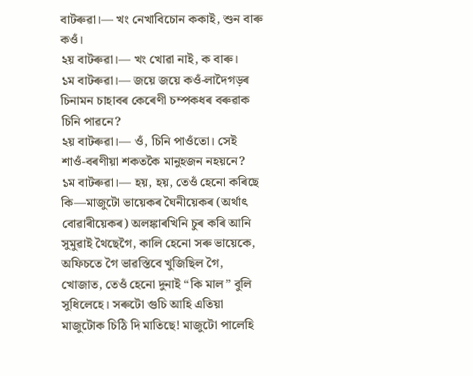বাটৰুৱা।— খং নেখাবিচোন ককাই, শুন বাৰু কওঁ।
২য় বাটৰুৱা।— খং খোৱা নাই, ক বাৰু।
১ম বাটৰুৱা।— জয়ে জয়ে কওঁ-লাদৈগড়ৰ চিনামন চাহাবৰ কেৰেণী চম্পকধৰ বৰুৱাক চিনি পাৱনে?
২য় বাটৰুৱা।— ওঁ, চিনি পাওঁতো। সেই শাওঁ-বৰণীয়া শকতকৈ মানুহজন নহয়নে?
১ম বাটৰুৱা।— হয়, হয়, তেওঁ হেনো কৰিছে কি—মাজুটো ভায়েকৰ ঘৈনীয়েকৰ (অৰ্থাৎ বোৱাৰীয়েকৰ) অলঙ্কাৰখিনি চুৰ কৰি আনি সুমুৱাই থৈছেগৈ, কালি হেনো সৰু ভায়েকে, অফিচতে গৈ ভাৱস্তিবে খুজিছিল গৈ, খোজাত, তেওঁ হেনো দুনাই “কি মাল” বুলি সুধিলেহে। সৰুটো গুচি আহি এতিয়া মাজুটোক চিঠি দি মাতিছে! মাজুটো পালেহি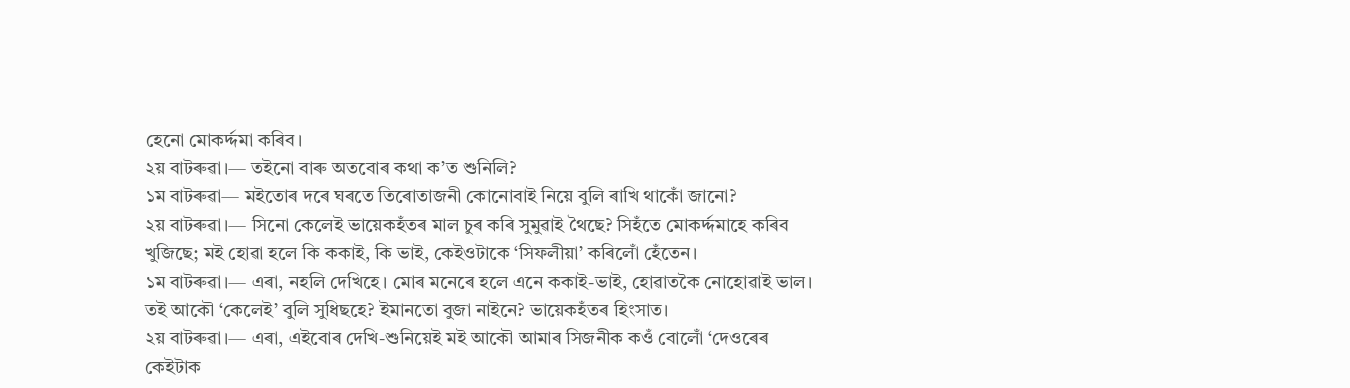হেনো মোকৰ্দ্দমা কৰিব।
২য় বাটৰুৱা।— তইনো বাৰু অতবোৰ কথা ক’ত শুনিলি?
১ম বাটৰুৱা— মইতোৰ দৰে ঘৰতে তিৰোতাজনী কোনোবাই নিয়ে বুলি ৰাখি থাকোঁ জানো?
২য় বাটৰুৱা।— সিনো কেলেই ভায়েকহঁতৰ মাল চুৰ কৰি সুমুৱাই থৈছে? সিহঁতে মোকৰ্দ্দমাহে কৰিব খুজিছে; মই হোৱা হলে কি ককাই, কি ভাই, কেইওটাকে ‘সিফলীয়া’ কৰিলোঁ হেঁতেন।
১ম বাটৰুৱা।— এৰা, নহলি দেখিহে। মোৰ মনেৰে হলে এনে ককাই-ভাই, হোৱাতকৈ নোহোৱাই ভাল। তই আকৌ ‘কেলেই’ বুলি সুধিছহে? ইমানতো বুজা নাইনে? ভায়েকহঁতৰ হিংসাত।
২য় বাটৰুৱা।— এৰা, এইবোৰ দেখি-শুনিয়েই মই আকৌ আমাৰ সিজনীক কওঁ বোলোঁ ‘দেওৰেৰ কেইটাক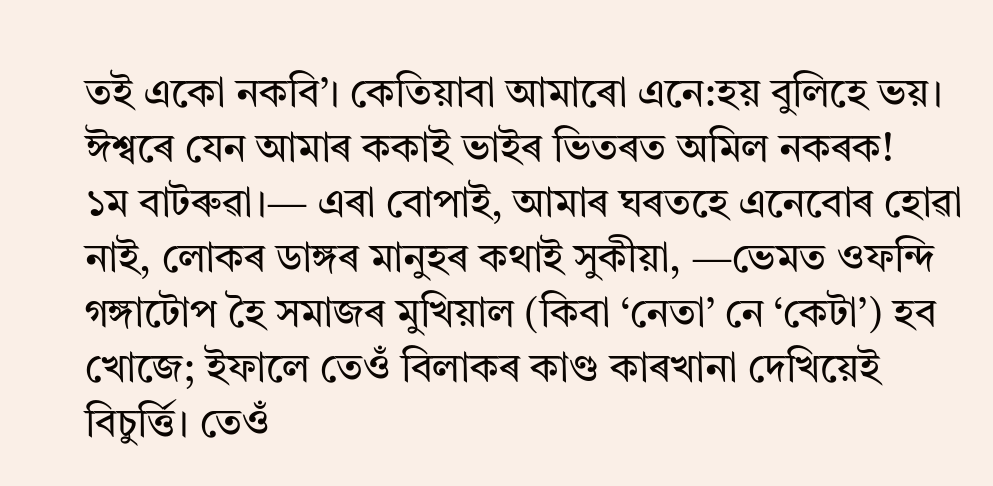তই একো নকবি’। কেতিয়াবা আমাৰো এনে:হয় বুলিহে ভয়।
ঈশ্বৰে যেন আমাৰ ককাই ভাইৰ ভিতৰত অমিল নকৰক!
১ম বাটৰুৱা।— এৰা বোপাই, আমাৰ ঘৰতহে এনেবোৰ হোৱা নাই, লোকৰ ডাঙ্গৰ মানুহৰ কথাই সুকীয়া, —ভেমত ওফন্দি গঙ্গাটোপ হৈ সমাজৰ মুখিয়াল (কিবা ‘নেতা’ নে ‘কেটা’) হব খোজে; ইফালে তেওঁ বিলাকৰ কাণ্ড কাৰখানা দেখিয়েই বিচুৰ্ত্তি। তেওঁ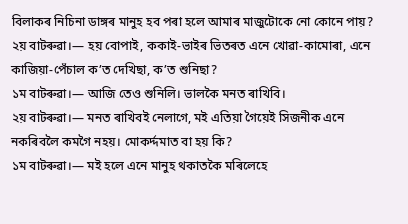বিলাকৰ নিচিনা ডাঙ্গৰ মানুহ হব পৰা হলে আমাৰ মাজুটোকে নো কোনে পায়?
২য় বাটৰুৱা।— হয় বোপাই, ককাই-ভাইৰ ভিতৰত এনে খোৱা-কামোৰা, এনে কাজিয়া-পেঁচাল ক’ত দেখিছা, ক’ত শুনিছা?
১ম বাটৰুৱা।— আজি তেও শুনিলি। ভালকৈ মনত ৰাখিবি।
২য় বাটৰুৱা।— মনত ৰাখিবই নেলাগে, মই এতিয়া গৈয়েই সিজনীক এনে নকৰিবলৈ কমগৈ নহয়। মোকৰ্দ্দমাত বা হয় কি?
১ম বাটৰুৱা।— মই হলে এনে মানুহ থকাতকৈ মৰিলেহে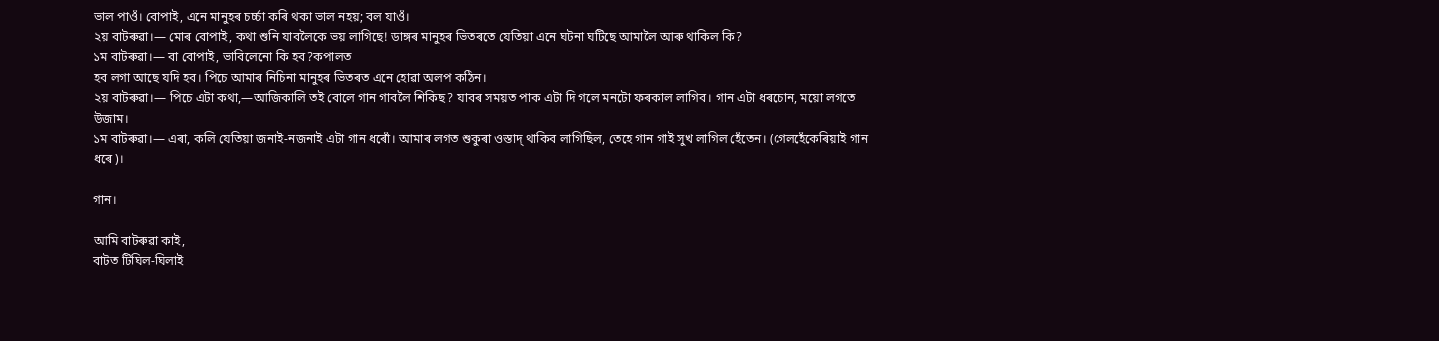ভাল পাওঁ। বোপাই, এনে মানুহৰ চৰ্চ্চা কৰি থকা ভাল নহয়; বল যাওঁ।
২য় বাটৰুৱা।— মোৰ বোপাই, কথা শুনি যাবলৈকে ভয় লাগিছে! ডাঙ্গৰ মানুহৰ ভিতৰতে যেতিয়া এনে ঘটনা ঘটিছে আমালৈ আৰু থাকিল কি?
১ম বাটৰুৱা।— বা বোপাই, ভাবিলেনো কি হব?কপালত
হব লগা আছে যদি হব। পিচে আমাৰ নিচিনা মানুহৰ ভিতৰত এনে হোৱা অলপ কঠিন।
২য় বাটৰুৱা।— পিচে এটা কথা,—আজিকালি তই বোলে গান গাবলৈ শিকিছ? যাবৰ সময়ত পাক এটা দি গলে মনটো ফৰকাল লাগিব। গান এটা ধৰচোন, ময়ো লগতে উজাম।
১ম বাটৰুৱা।— এৰা, কলি যেতিয়া জনাই-নজনাই এটা গান ধৰোঁ। আমাৰ লগত শুকুৰা ওস্তাদ্‌ থাকিব লাগিছিল, তেহে গান গাই সুখ লাগিল হেঁতেন। (গেলহেঁকেৰিয়াই গান ধৰে)।

গান।

আমি বাটৰুৱা কাই,
বাটত টিঘিল-ঘিলাই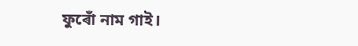ফুৰোঁ নাম গাই।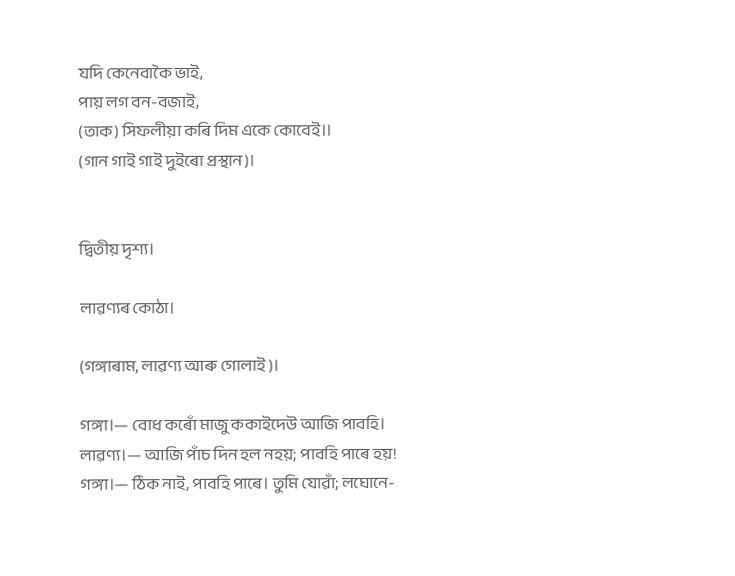যদি কেনেবাকৈ ভাই,
পায় লগ বন-বজাই,
(তাক) সিফলীয়া কৰি দিম একে কোবেই॥
(গান গাই গাই দুইৰো প্ৰস্থান)।


দ্বিতীয় দৃশ্য।

লাৱণ্যৰ কোঠা।

(গঙ্গাৰাম, লাৱণ্য আৰু গোলাই)।

গঙ্গা।— বোধ কৰোঁ মাজু ককাইদেউ আজি পাবহি।
লাৱণ্য।— আজি পাঁচ দিন হল নহয়; পাবহি পাৰে হয়!
গঙ্গা।— ঠিক নাই, পাবহি পাৰে। তুমি যোৱাঁ; লঘোনে-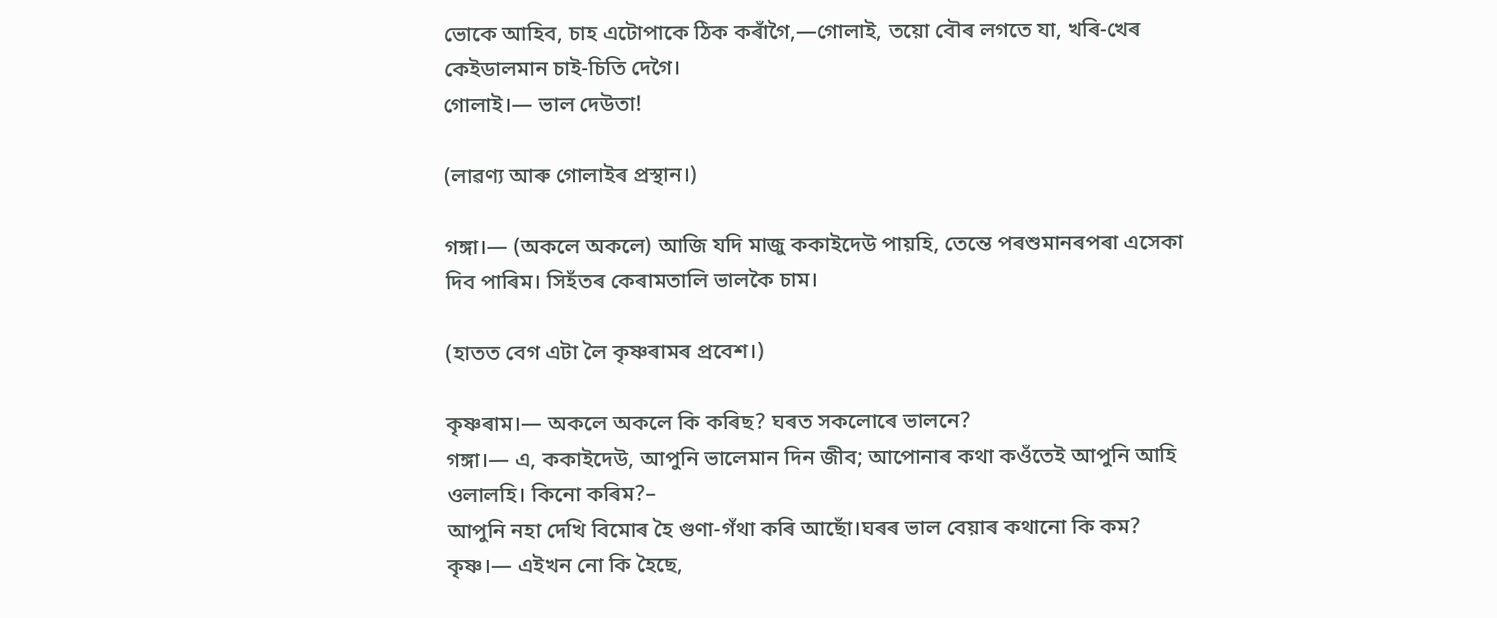ভোকে আহিব, চাহ এটোপাকে ঠিক কৰাঁগৈ,—গোলাই, তয়ো বৌৰ লগতে যা, খৰি-খেৰ কেইডালমান চাই-চিতি দেগৈ।
গোলাই।— ভাল দেউতা!

(লাৱণ্য আৰু গোলাইৰ প্ৰস্থান।)

গঙ্গা।— (অকলে অকলে) আজি যদি মাজু ককাইদেউ পায়হি, তেন্তে পৰশুমানৰপৰা এসেকা দিব পাৰিম। সিহঁতৰ কেৰামতালি ভালকৈ চাম।

(হাতত বেগ এটা লৈ কৃষ্ণৰামৰ প্ৰবেশ।)

কৃষ্ণৰাম।— অকলে অকলে কি কৰিছ? ঘৰত সকলোৰে ভালনে?
গঙ্গা।— এ, ককাইদেউ, আপুনি ভালেমান দিন জীব; আপোনাৰ কথা কওঁতেই আপুনি আহি ওলালহি। কিনো কৰিম?–
আপুনি নহা দেখি বিমোৰ হৈ গুণা-গঁথা কৰি আছোঁ।ঘৰৰ ভাল বেয়াৰ কথানো কি কম?
কৃষ্ণ।— এইখন নো কি হৈছে,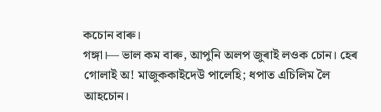কচোন বাৰু।
গঙ্গা।— ভাল কম বাৰু, আপুনি অলপ জুৰাই লওক চোন। হেৰ গোলাই অ! মাজুককাইদেউ পালেহি; ধপাত এচিলিম লৈ আহচোন।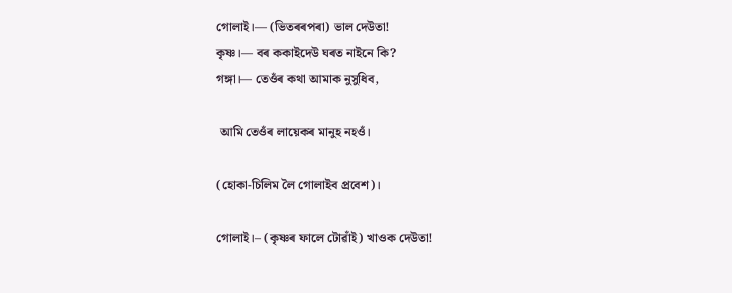গোলাই।— (ভিতৰৰপৰা) ভাল দেউতা!
কৃষ্ণ।— বৰ ককাইদেউ ঘৰত নাইনে কি?
গঙ্গা।— তেওঁৰ কথা আমাক নুসুধিব,

 আমি তেওঁৰ লায়েকৰ মানুহ নহওঁ।

(হোকা-চিলিম লৈ গোলাইব প্ৰবেশ)।

গোলাই।– (কৃষ্ণৰ ফালে টোৱাঁই) খাওক দেউতা!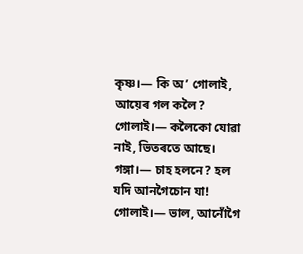কৃষ্ণ।— কি অ’ গোলাই, আয়েৰ গল কলৈ?
গোলাই।— কলৈকো যোৱা নাই, ভিতৰতে আছে।
গঙ্গা।— চাহ হলনে? হল যদি আনগৈচোন যা!
গোলাই।— ভাল, আনোঁগৈ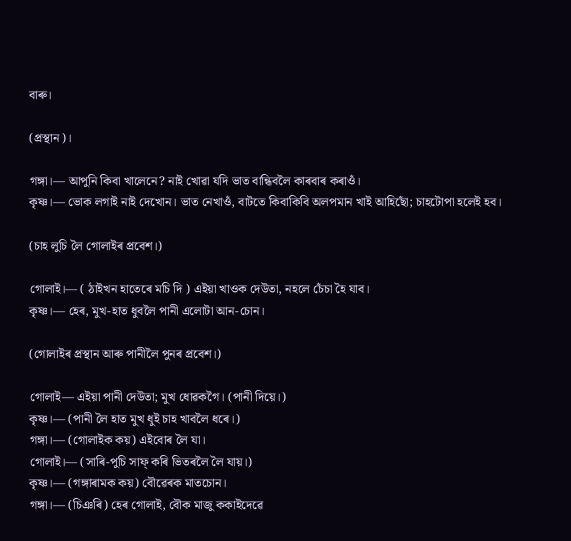বাৰু।

(প্ৰস্থান)।

গঙ্গা।— আপুনি কিবা খালেনে? নাই খোৱা যদি ভাত বান্ধিবলৈ কাৰবাৰ কৰাওঁ।
কৃষ্ণ।— ভোক লগাই নাই দেখোন। ভাত নেখাওঁ, বাটতে কিবাকিবি অলপমান খাই আহিছোঁ; চাহটোপা হলেই হব।

(চাহ লুচি লৈ গোলাইৰ প্ৰবেশ।)

গোলাই।— ( ঠাইখন হাতেৰে মচি দি ) এইয়া খাওক দেউতা, নহলে চেঁচা হৈ যাব।
কৃষ্ণ।— হেৰ, মুখ-হাত ধুবলৈ পানী এলোটা আন-চোন।

(গোলাইৰ প্ৰস্থান আৰু পানীলৈ পুনৰ প্ৰবেশ।)

গোলাই— এইয়া পানী দেউতা; মুখ ধোৱকগৈ। (পানী দিয়ে।)
কৃষ্ণ।— (পানী লৈ হাত মুখ ধুই চাহ খাবলৈ ধৰে।)
গঙ্গা।— (গোলাইক কয়) এইবোৰ লৈ যা।
গোলাই।— (সাৰি-পুচি সাফ্‌ কৰি ভিতৰলৈ লৈ যায়।)
কৃষ্ণ।— (গঙ্গাৰামক কয়) বৌৱেৰক মাতচোন।
গঙ্গা।— (চিঞৰি) হেৰ গোলাই, বৌক মাজু ককাইদেৱে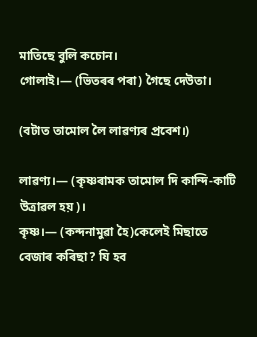মাতিছে বুলি কচোন।
গোলাই।— (ভিতৰৰ পৰা) গৈছে দেউতা।

(বটাত তামোল লৈ লাৱণ্যৰ প্ৰবেশ।)

লাৱণ্য।— (কৃষ্ণৰামক তামোল দি কান্দি-কাটি উত্ৰাৱল হয়)।
কৃষ্ণ।— (কন্দনামুৱা হৈ)কেলেই মিছাতে বেজাৰ কৰিছা? যি হব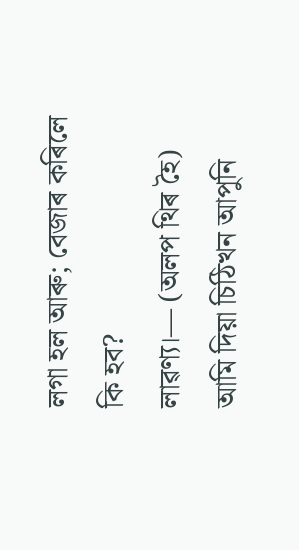লগা হল আৰু; বেজাৰ কৰিলে কি হব?
লাৱণ্য।— (অলপ থিৰ হৈ) আমি দিয়া চিঠিখন আপুনি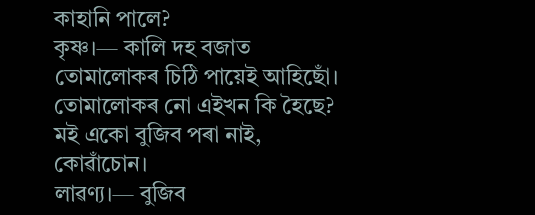কাহানি পালে?
কৃষ্ণ।— কালি দহ বজাত তোমালোকৰ চিঠি পায়েই আহিছোঁ। তোমালোকৰ নো এইখন কি হৈছে? মই একো বুজিব পৰা নাই, কোৱাঁচোন।
লাৱণ্য।— বুজিব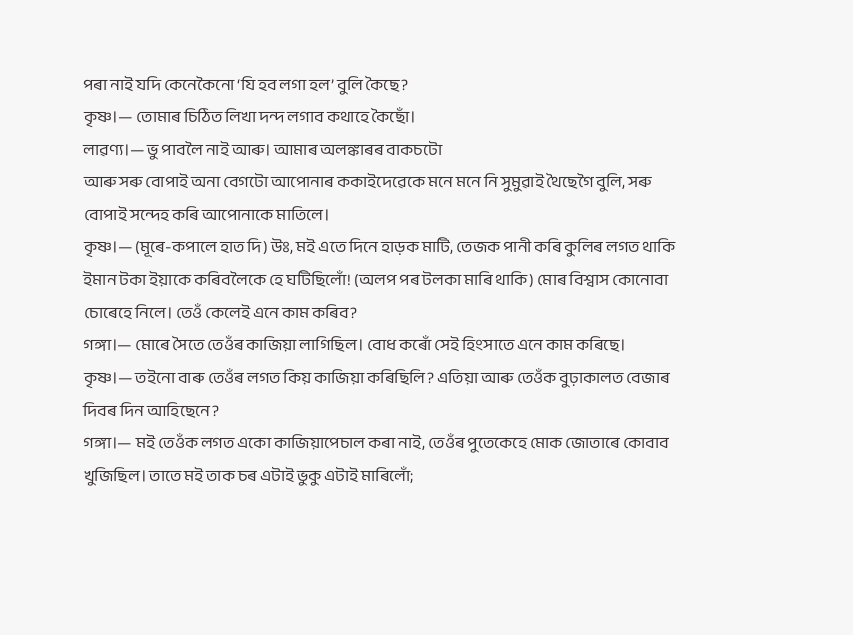পৰা নাই যদি কেনেকৈনো ‘যি হব লগা হল’ বুলি কৈছে?
কৃষ্ণ।— তোমাৰ চিঠিত লিখা দন্দ লগাব কথাহে কৈছোঁ।
লাৱণ্য।— ভু পাবলৈ নাই আৰু। আমাৰ অলঙ্কাৰৰ বাকচটো
আৰু সৰু বোপাই অনা বেগটো আপোনাৰ ককাইদেৱেকে মনে মনে নি সুমুৱাই থৈছেগৈ বুলি, সৰু বোপাই সন্দেহ কৰি আপোনাকে মাতিলে।
কৃষ্ণ।— (মূৰে-কপালে হাত দি) উঃ, মই এতে দিনে হাড়ক মাটি, তেজক পানী কৰি কুলিৰ লগত থাকি ইমান টকা ইয়াকে কৰিবলৈকে হে ঘটিছিলোঁ! (অলপ পৰ টলকা মাৰি থাকি) মোৰ বিশ্বাস কোনোবা চোৰেহে নিলে। তেওঁ কেলেই এনে কাম কৰিব?
গঙ্গা।— মোৰে সৈতে তেওঁৰ কাজিয়া লাগিছিল। বোধ কৰোঁ সেই হিংসাতে এনে কাম কৰিছে।
কৃষ্ণ।— তইনো বাৰু তেওঁৰ লগত কিয় কাজিয়া কৰিছিলি? এতিয়া আৰু তেওঁক বুঢ়াকালত বেজাৰ দিবৰ দিন আহিছেনে?
গঙ্গা।— মই তেওঁক লগত একো কাজিয়াপেচাল কৰা নাই, তেওঁৰ পুতেকেহে মোক জোতাৰে কোবাব খুজিছিল। তাতে মই তাক চৰ এটাই ভুকু এটাই মাৰিলোঁ;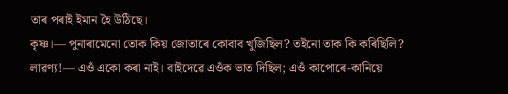তাৰ পৰাই ইমান হৈ উঠিছে।
কৃষ্ণ।— পুনাৰামেনো তোক কিয় জোতাৰে কোবাব খুজিছিল? তইনো তাক কি কৰিছিলি?
লাৱণ্য!— এওঁ একো কৰা নাই। বাইদেৱে এওঁক ভাত দিছিল; এওঁ কাপোৰে-কানিয়ে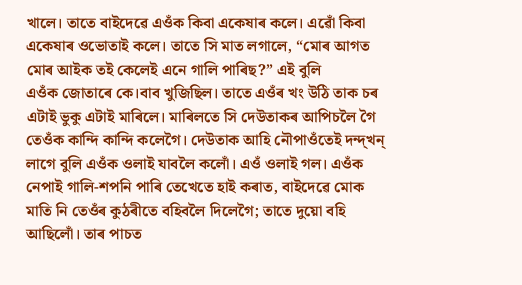খালে। তাতে বাইদেৱে এওঁক কিবা একেষাৰ কলে। এৱোঁ কিবা একেষাৰ ওভোতাই কলে। তাতে সি মাত লগালে, “মোৰ আগত মোৰ আইক তই কেলেই এনে গালি পাৰিছ?” এই বুলি
এওঁক জোতাৰে কে।বাব খুজিছিল। তাতে এওঁৰ খং উঠি তাক চৰ এটাই ভুকু এটাই মাৰিলে। মাৰিলতে সি দেউতাকৰ আপিচলৈ গৈ তেওঁক কান্দি কান্দি কলেগৈ। দেউতাক আহি নৌপাওঁতেই দন্দ্খন্‌ লাগে বুলি এওঁক ওলাই যাবলৈ কলোঁ। এওঁ ওলাই গল। এওঁক নেপাই গালি-শপনি পাৰি তেখেতে হাই কৰাত, বাইদেৱে মোক মাতি নি তেওঁৰ কুঠৰীতে বহিবলৈ দিলেগৈ; তাতে দুয়ো বহি আছিলোঁ। তাৰ পাচত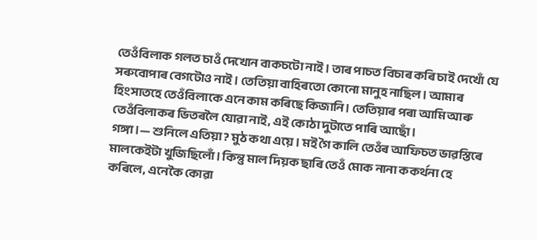তেওঁবিলাক গলত চাওঁ দেখোন বাকচটো নাই। তাৰ পাচত বিচাৰ কৰি চাই দেখোঁ যে সৰুবোপাৰ বেগটোও নাই। তেতিয়া বাহিৰতো কোনো মানুহ নাছিল। আমাৰ হিংসাতহে তেওঁবিলাকে এনে কাম কৰিছে কিজানি। তেতিয়াৰ পৰা আমি আৰু তেওঁবিলাকৰ ভিতৰলৈ যোৱা নাই, এই কোঠা দুটাতে পাৰি আছোঁ।
গঙ্গা।— শুনিলে এতিয়া? মুঠ কথা এয়ে। মই গৈ কালি তেওঁৰ আফিচত ভাৱস্তিৰে মালকেইটা খুজিছিলোঁ। কিন্তু মাল দিয়ক ছাৰি তেওঁ মোক নানা ককৰ্থনা হে কৰিলে, এনেকৈ কোৱা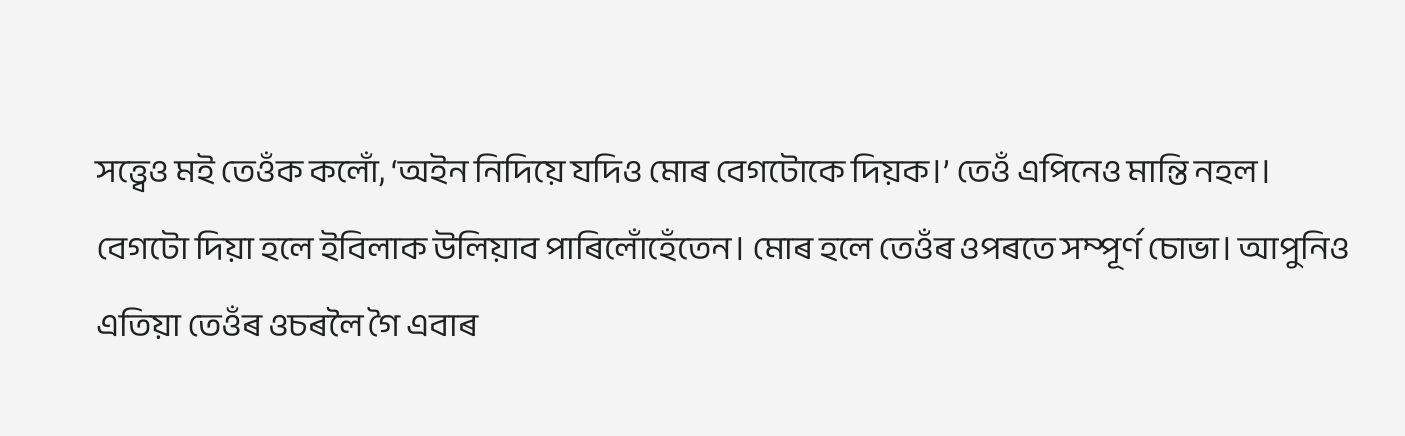সত্ত্বেও মই তেওঁক কলোঁ, ‘অইন নিদিয়ে যদিও মোৰ বেগটোকে দিয়ক।’ তেওঁ এপিনেও মান্তি নহল। বেগটো দিয়া হলে ইবিলাক উলিয়াব পাৰিলোঁহেঁতেন। মোৰ হলে তেওঁৰ ওপৰতে সম্পূৰ্ণ চোভা। আপুনিও এতিয়া তেওঁৰ ওচৰলৈ গৈ এবাৰ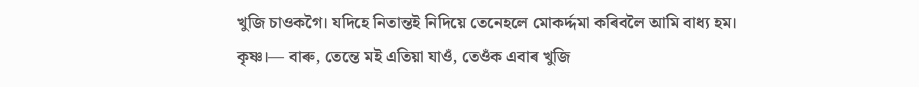খুজি চাওকগৈ। যদিহে নিতান্তই নিদিয়ে তেনেহলে মোকৰ্দ্দমা কৰিবলৈ আমি বাধ্য হম।
কৃষ্ণ।— বাৰু, তেন্তে মই এতিয়া যাওঁ, তেওঁক এবাৰ খুজি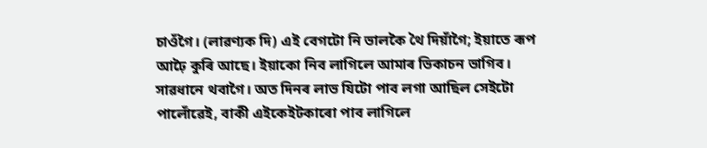চাওঁগৈ। (লাৱণ্যক দি) এই বেগটো নি ভালকৈ থৈ দিয়াঁগৈ; ইয়াতে ৰূপ আঢ়ৈ কুৰি আছে। ইয়াকো নিব লাগিলে আমাৰ ভিকাচন ভাগিব। সাৱধানে থবাগৈ। অত দিনৰ লাভ যিটো পাব লগা আছিল সেইটো পালোঁৱেই, বাকী এইকেইটকাৰো পাব লাগিলে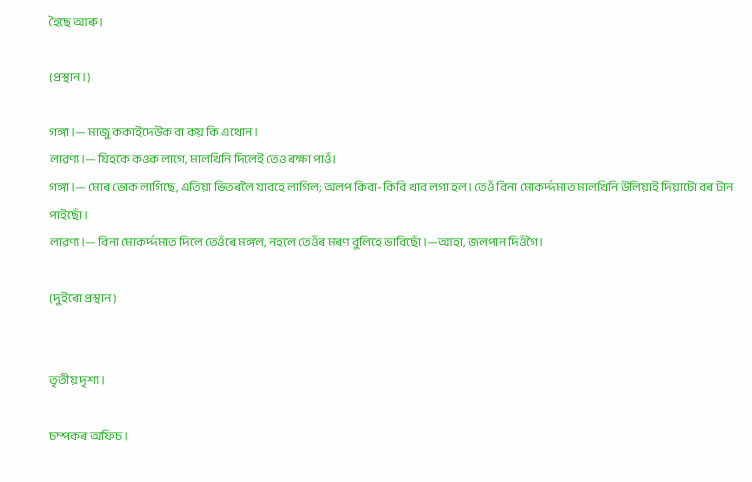হৈছে আৰু।

(প্ৰস্থান।)

গঙ্গা।— মাজু ককাইদেউক বা কয় কি এথোন।
লাৱণ্য।— যিহকে কওক লাগে, মালখিনি দিলেই তেও ৰক্ষা পাওঁ।
গঙ্গা।— মোৰ ভোক লাগিছে, এতিয়া ভিতৰলৈ যাবহে লাগিল; অলপ কিবা-কিবি খাব লগা হল। তেওঁ বিনা মোকৰ্দ্দমাত মালখিনি উলিয়াই দিয়াটো বৰ টান পাইছোঁ।
লাৱণ্য।— বিনা মোকৰ্দ্দমাত দিলে তেওঁৰে মঙ্গল, নহলে তেওঁৰ মৰণ বুলিহে ভাবিছোঁ।—আহা, জলপান দিওঁগৈ।

(দুইৰো প্ৰস্থান)


তৃতীয় দৃশ্য।

চম্পকৰ অফিচ।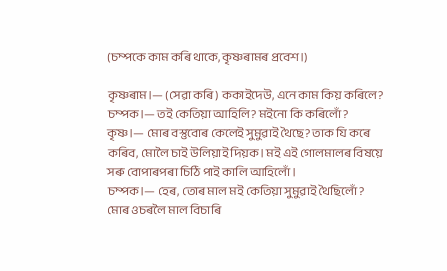(চম্পকে কাম কৰি থাকে, কৃষ্ণৰামৰ প্ৰবেশ।)

কৃষ্ণৰাম।— (সেৱা কৰি) ককাইদেউ, এনে কাম কিয় কৰিলে?
চম্পক।— তই কেতিয়া আহিলি? মইনো কি কৰিলোঁ?
কৃষ্ণ।— মোৰ বস্তুবোৰ কেলেই সুমুৱাই থৈছে? তাক যি কৰে কৰিব, মোলৈ চাই উলিয়াই দিয়ক। ম‍ই এই গোলমালৰ বিষয়ে সৰু বোপাৰপৰা চিঠি পাই কালি আহিলোঁ।
চম্পক।— হেৰ, তোৰ মাল ম‍ই কেতিয়া সুমুৱাই থৈছিলোঁ? মোৰ ওচৰলৈ মাল বিচাৰি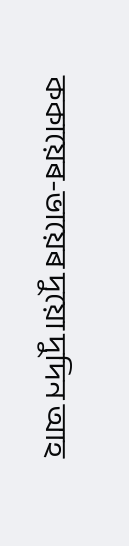ককায়েৰ-ভায়েৰ দুয়ো দুদিন আহ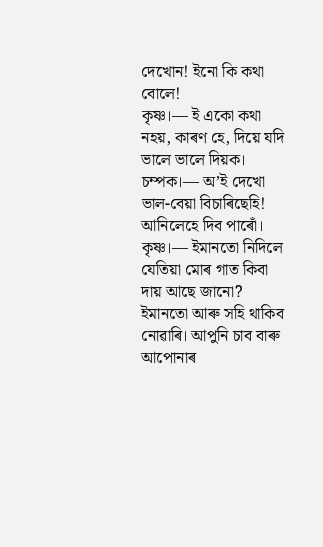দেখোন! ইনো কি কথা বোলে!
কৃষ্ণ।— ই একো কথা নহয়, কাৰণ হে, দিয়ে যদি ভালে ভালে দিয়ক।
চম্পক।— অ’ই দেখো ভাল-বেয়া বিচাৰিছেহি! আনিলেহে দিব পাৰোঁ।
কৃষ্ণ।— ইমানতো নিদিলে যেতিয়া মোৰ গাত কিবা দায় আছে জানো? ইমানতো আৰু সহি থাকিব নোৱাৰি। আপুনি চাব বাৰু আপোনাৰ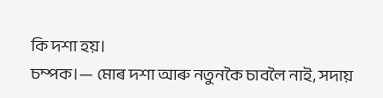কি দশা হয়।
চম্পক।— মোৰ দশা আৰু নতুনকৈ চাবলৈ নাই, সদায়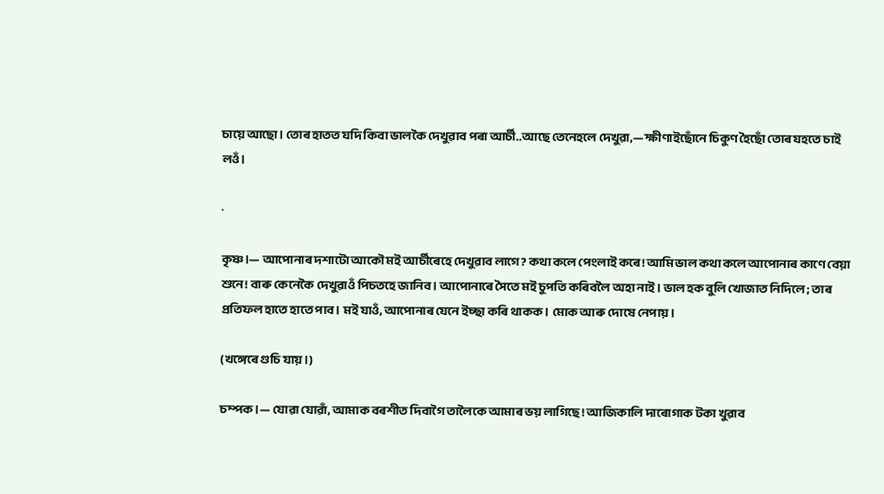চায়ে আছো। তোৰ হাতত যদি কিবা ভালকৈ দেখুৱাব পৰা আৰ্চী..আছে তেনেহলে দেখুৱা,— ক্ষীণাইছোঁনে চিকুণ হৈছোঁ তোৰ যহতে চাই লওঁ।

·

কৃষ্ণ।— আপোনাৰ দশাটো আকৌ মই আৰ্চীৰেহে দেখুৱাব লাগে? কথা কলে পেংলাই কৰে! আমি ভাল কথা কলে আপোনাৰ কাণে বেয়া শুনে! বাৰু কেনেকৈ দেখুৱাওঁ পিচতহে জানিব। আপোনাৰে সৈতে মই চুপতি কৰিবলৈ অহা নাই। ভাল হক বুলি খোজাত নিদিলে; তাৰ প্ৰতিফল হাতে হাতে পাব। ম‍ই যাওঁ, আপোনাৰ যেনে ইচ্ছা কৰি থাকক। মোক আৰু দোষে নেপায়।

(খঙ্গেৰে গুচি যায়।)

চম্পক।— যোৱা যোৱাঁ, আমাক বৰশীত দিবাগৈ তালৈকে আমাৰ ভয় লাগিছে! আজিকালি দাৰোগাক টকা খুৱাব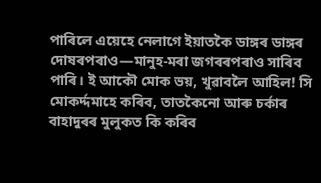পাৰিলে এয়েহে নেলাগে ইয়াতকৈ ডাঙ্গৰ ডাঙ্গৰ দোষৰপৰাও—মানুহ-মৰা জগৰৰপৰাও সাৰিব পাৰি। ই আকৌ মোক ভয়, খুৱাবলৈ আহিল! সি মোকৰ্দ্দমাহে কৰিব, তাতকৈনো আৰু চৰ্কাৰ বাহাদুৰৰ মুলুকত কি কৰিব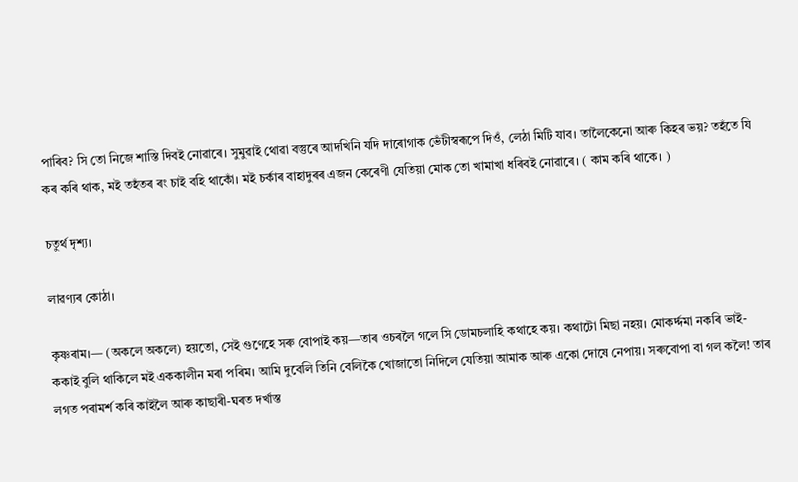পাৰিব? সি তো নিজে শাস্তি দিবই নোৱাৰে। সুমুৱাই থোৱা বস্তুৰে আদখিনি যদি দাৰোগাক ভেঁটীস্বৰূপে দিওঁ, লেঠা মিটি যাব। তালৈকেনো আৰু কিহৰ ভয়? তহঁতে যি কৰ কৰি থাক, মই তহঁতৰ ৰং চাই বহি থাকোঁ। ম‍ই চৰ্কাৰ বাহাদুৰৰ এজন কেৰেণী যেতিয়া মোক তো খামাখা ধৰিবই নোৱাৰে। ( কাম কৰি থাকে। )

চতুৰ্থ দৃশ্য।

লাৱণ্যৰ কোঠা।

কৃষ্ণৰাম।— (অকলে অকলে) হয়তো, সেই গুণেহে সৰু বোপাই কয়—তাৰ ওচৰলৈ গলে সি ডোমচলাহি কথাহে কয়। কথাটো মিছা নহয়। মোকৰ্দ্দমা নকৰি ভাই-ককাই বুলি থাকিলে মই এককালীন মৰা পৰিম। আমি দুবেলি তিনি বেলিকৈ খোজাতো নিদিলে যেতিয়া আমাক আৰু একো দোষে নেপায়। সৰুবোপা বা গল কলৈ! তাৰ লগত পৰামৰ্শ কৰি কাইলৈ আৰু কাছাৰী-ঘৰত দৰ্খাস্ত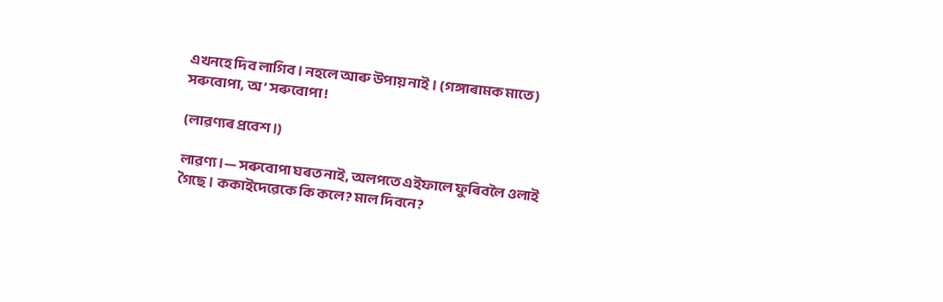এখনহে দিব লাগিব। নহলে আৰু উপায় নাই। (গঙ্গাৰামক মাতে) সৰুবোপা, অ’ সৰুবোপা!

(লাৱণ্যৰ প্ৰবেশ।)

লাৱণ্য।— সৰুবোপা ঘৰত নাই, অলপতে এইফালে ফুৰিবলৈ ওলাই গৈছে। ককাইদেৱেকে কি কলে? মাল দিবনে?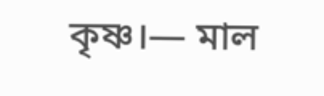কৃষ্ণ।— মাল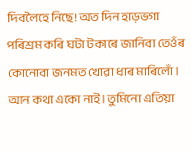দিবলৈহে নিছে! অত দিন হাড়ভগা পৰিশ্ৰম কৰি ঘটা টকাৰে জানিবা তেওঁৰ কোনোবা জনমত খোৱা ধাৰ মাৰিলোঁ। আন কথা একো নাই। তুমিনো এতিয়া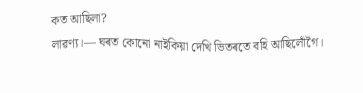কত আছিলা?
লাৱণ্য।— ঘৰত কোনো নাইকিয়া দেখি ভিতৰতে বহি আছিলোঁগৈ।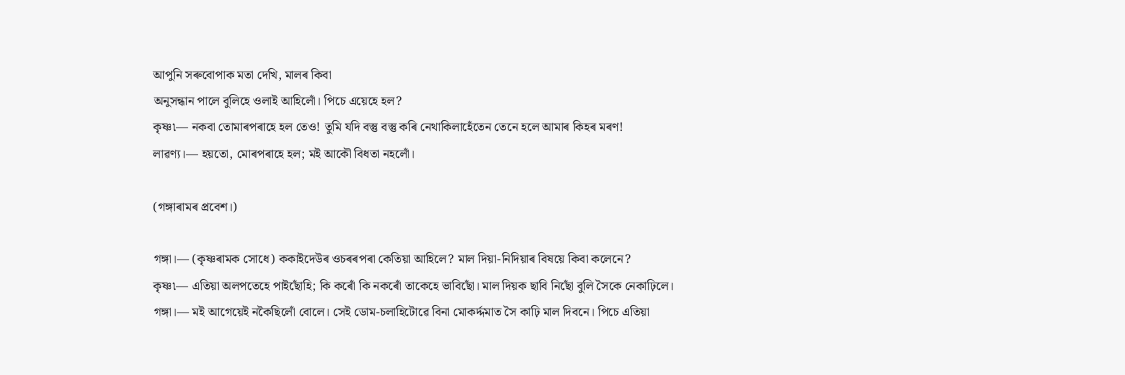আপুনি সৰুবোপাক মতা দেখি, মালৰ কিবা
অনুসন্ধান পালে বুলিহে ওলাই আহিলোঁ। পিচে এয়েহে হল?
কৃষ্ণ৷— নকবা তোমাৰপৰাহে হল তেও! তুমি যদি বস্তু বস্তু কৰি নেথাকিলাহেঁতেন তেনে হলে আমাৰ কিহৰ মৰণ!
লাৱণ্য।— হয়তো, মোৰপৰাহে হল; মই আকৌ বিধতা নহলোঁ।

(গঙ্গাৰামৰ প্ৰবেশ।)

গঙ্গা।— (কৃষ্ণৰামক সোধে) ককাইদেউৰ ওচৰৰপৰা কেতিয়া আহিলে? মাল দিয়া-নিদিয়াৰ বিষয়ে কিবা কলেনে?
কৃষ্ণ৷— এতিয়া অলপতেহে পাইছোঁহি; কি কৰোঁ কি নকৰোঁ তাকেহে ভাবিছোঁ। মাল দিয়ক ছাবি নিছোঁ বুলি সৈকে নেকাঢ়িলে।
গঙ্গা।— মই আগেয়েই নকৈছিলোঁ বোলে। সেই ডোম-চলাহিটোৱে বিনা মোকৰ্দ্দমাত সৈ কাঢ়ি মাল দিবনে। পিচে এতিয়া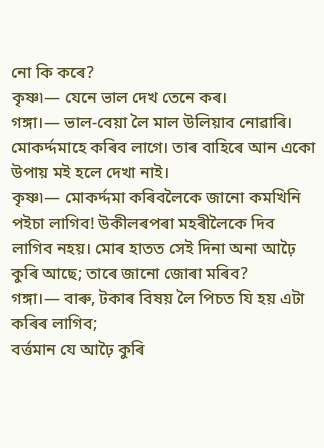নো কি কৰে?
কৃষ্ণ৷— যেনে ভাল দেখ তেনে কৰ।
গঙ্গা।— ভাল-বেয়া লৈ মাল উলিয়াব নোৱাৰি। মোকৰ্দ্দমাহে কৰিব লাগে। তাৰ বাহিৰে আন একো উপায় মই হলে দেখা নাই।
কৃষ্ণ৷— মোকৰ্দ্দমা কৰিবলৈকে জানো কমখিনি পইচা লাগিব! উকীলৰপৰা মহৰীলৈকে দিব লাগিব নহয়। মোৰ হাতত সেই দিনা অনা আঢ়ৈ কুৰি আছে; তাৰে জানো জোৰা মৰিব?
গঙ্গা।— বাৰু, টকাৰ বিষয় লৈ পিচত যি হয় এটা কৰিৰ লাগিব;
বৰ্ত্তমান যে আঢ়ৈ কুৰি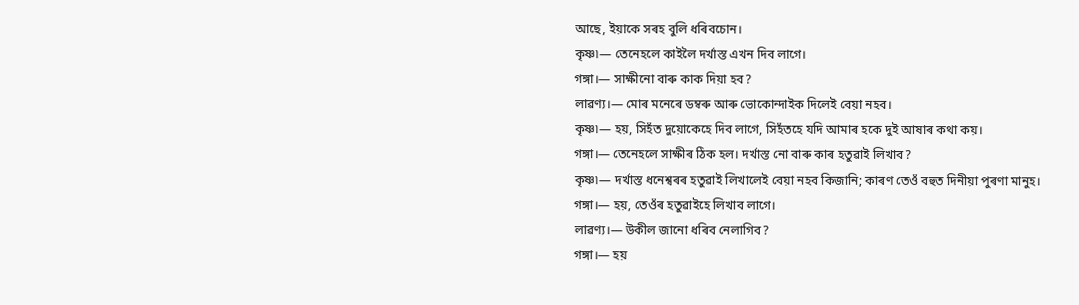আছে, ইয়াকে সৰহ বুলি ধৰিবচোন।
কৃষ্ণ৷— তেনেহলে কাইলৈ দৰ্খাস্ত এখন দিব লাগে।
গঙ্গা।— সাক্ষীনো বাৰু কাক দিয়া হব?
লাৱণ্য।— মোৰ মনেৰে ডম্বৰু আৰু ভোকোন্দাইক দিলেই বেয়া নহব।
কৃষ্ণ৷— হয়, সিহঁত দুয়োকেহে দিব লাগে, সিহঁতহে যদি আমাৰ হকে দুই আষাৰ কথা কয়।
গঙ্গা।— তেনেহলে সাক্ষীৰ ঠিক হল। দৰ্খাস্ত নো বাৰু কাৰ হতুৱাই লিখাব?
কৃষ্ণ৷— দৰ্খাস্ত ধনেশ্বৰৰ হতুৱাই লিখালেই বেয়া নহব কিজানি; কাৰণ তেওঁ বহুত দিনীয়া পুৰণা মানুহ।
গঙ্গা।— হয়, তেওঁৰ হতুৱাইহে লিখাব লাগে।
লাৱণ্য।— উকীল জানো ধৰিব নেলাগিব?
গঙ্গা।— হয়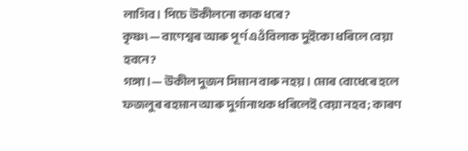লাগিব। পিচে উকীলনো কাক ধৰে?
কৃষ্ণ৷— বাণেশ্বৰ আৰু পূৰ্ণ এওঁবিলাক দুইকো ধৰিলে বেয়া হবনে?
গঙ্গা।— উকীল দুজন সিমান বাৰু নহয়। মোৰ বোধেৰে হলে ফজলুৰ ৰহমান আৰু দুৰ্গানাথক ধৰিলেই বেয়া নহব; কাৰণ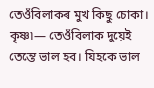তেওঁবিলাকৰ মুখ কিছু চোকা।
কৃষ্ণ৷— তেওঁবিলাক দুয়েই তেন্তে ভাল হব। যিহকে ভাল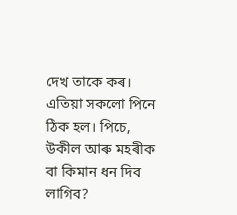দেখ তাকে কৰ। এতিয়া সকলো পিনে ঠিক হল। পিচে, উকীল আৰু মহৰীক বা কিমান ধন দিব লাগিব?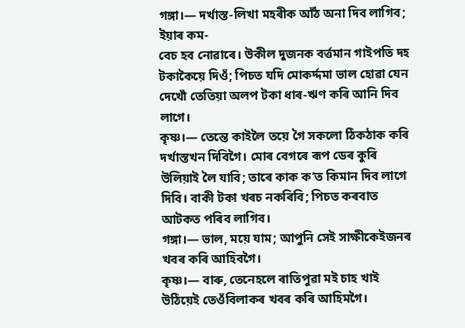গঙ্গা।— দৰ্খাস্ত-লিখা মহৰীক আঁঠ অনা দিব লাগিব; ইয়াৰ কম-
বেচ হব নোৱাৰে। উকীল দুজনক বৰ্ত্তমান গাইপতি দহ টকাকৈয়ে দিওঁ; পিচত যদি মোকৰ্দ্দমা ভাল হোৱা যেন দেখোঁ তেতিয়া অলপ টকা ধাৰ-ঋণ কৰি আনি দিব লাগে।
কৃষ্ণ।— তেন্তে কাইলৈ তয়ে গৈ সকলো ঠিকঠাক কৰি দৰ্খাস্তখন দিবিগৈ। মোৰ বেগৰে ৰূপ ডেৰ কুৰি উলিয়াই লৈ যাবি; তাৰে কাক ক’ত কিমান দিব লাগে দিবি। বাকী টকা খৰচ নকৰিবি; পিচত কৰবাত আটকত পৰিব লাগিব।
গঙ্গা।— ভাল, ময়ে যাম; আপুনি সেই সাক্ষীকেইজনৰ খবৰ কৰি আহিবগৈ।
কৃষ্ণ।— বাৰু, তেনেহলে ৰাতিপুৱা মই চাহ খাই উঠিয়েই তেওঁবিলাকৰ খবৰ কৰি আহিমগৈ।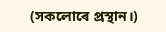(সকলোৰে প্ৰস্থান।)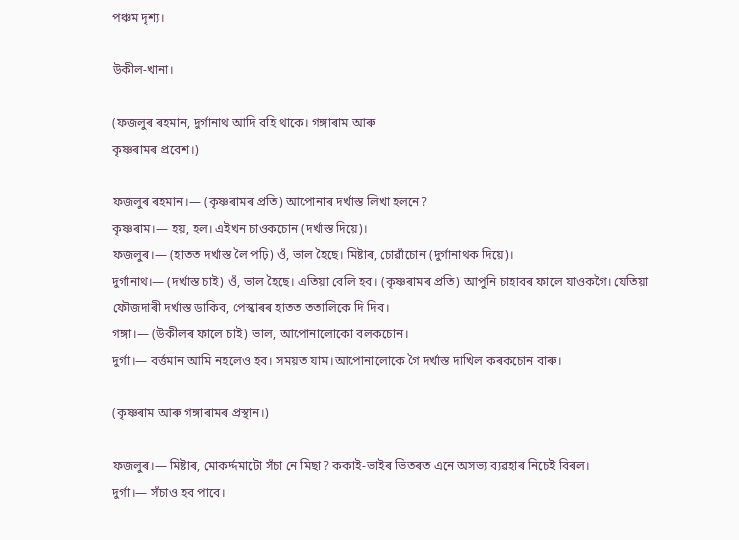পঞ্চম দৃশ্য।

উকীল-খানা।

(ফজলুৰ ৰহমান, দুৰ্গানাথ আদি বহি থাকে। গঙ্গাৰাম আৰু
কৃষ্ণৰামৰ প্ৰবেশ।)

ফজলুৰ ৰহমান।— (কৃষ্ণৰামৰ প্ৰতি) আপোনাৰ দৰ্খাস্ত লিখা হলনে?
কৃষ্ণৰাম।— হয়, হল। এইখন চাওকচোন (দৰ্খাস্ত দিয়ে)।
ফজলুৰ।— (হাতত দৰ্খাস্ত লৈ পঢ়ি) ওঁ, ভাল হৈছে। মিষ্টাৰ, চোৱাঁচোন (দুৰ্গানাথক দিয়ে)।
দুৰ্গানাথ।— (দৰ্খাস্ত চাই) ওঁ, ভাল হৈছে। এতিয়া বেলি হব। (কৃষ্ণৰামৰ প্ৰতি) আপুনি চাহাবৰ ফালে যাওকগৈ। যেতিয়া ফৌজদাৰী দৰ্খাস্ত ডাকিব, পেস্কাৰৰ হাতত ততালিকে দি দিব।
গঙ্গা।— (উকীলৰ ফালে চাই) ভাল, আপোনালোকো বলকচোন।
দুৰ্গা।— বৰ্ত্তমান আমি নহলেও হব। সময়ত যাম।আপোনালোকে গৈ দৰ্খাস্ত দাখিল কৰকচোন বাৰু।

(কৃষ্ণৰাম আৰু গঙ্গাৰামৰ প্ৰস্থান।)

ফজলুৰ।— মিষ্টাৰ, মোকৰ্দ্দমাটো সঁচা নে মিছা? ককাই-ভাইৰ ভিতৰত এনে অসভ্য ব্যৱহাৰ নিচেই বিৰল।
দুৰ্গা।— সঁচাও হব পাবে।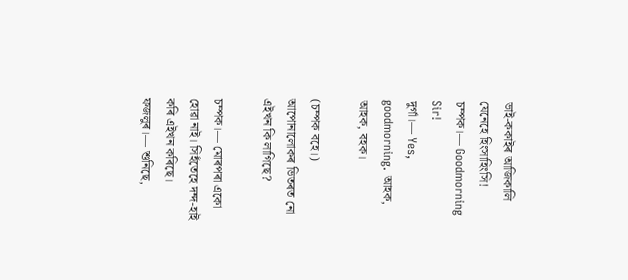ভাই-ককাইৰ আজিকালি যেনেহে হিংসাহিংসি!
চম্পক।— Goodmorning Sir!
দুৰ্গা।— Yes, goodmorning. আহক, আহক, বহক।

(চম্পক বহে।) আপোনালোকৰ ভিতৰত নো এইখন কি লাগিছে?

চম্পক।— মোৰপৰা একো হোৱা নাই। সিহঁতেহে দন্দ-হাই কৰি এইখন কৰিছে।
ফজলুৰ।— শুনিছে,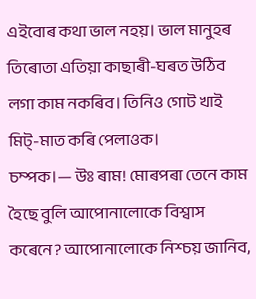এইবোৰ কথা ভাল নহয়। ভাল মানুহৰ তিৰোতা এতিয়া কাছাৰী-ঘৰত উঠিব লগা কাম নকৰিব। তিনিও গোট খাই মিট্‌-মাত কৰি পেলাওক।
চম্পক।— উঃ ৰাম! মোৰপৰা তেনে কাম হৈছে বুলি আপোনালোকে বিশ্বাস কৰেনে? আপোনালোকে নিশ্চয় জানিব,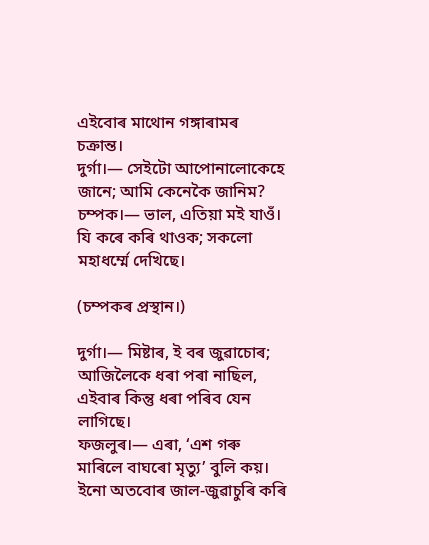এইবোৰ মাথোন গঙ্গাৰামৰ চক্ৰান্ত।
দুৰ্গা।— সেইটো আপোনালোকেহে জানে; আমি কেনেকৈ জানিম?
চম্পক।— ভাল, এতিয়া ম‍ই যাওঁ। যি কৰে কৰি থাওক; সকলো মহাধৰ্ম্মে দেখিছে।

(চম্পকৰ প্ৰস্থান।)

দুৰ্গা।— মিষ্টাৰ, ই বৰ জুৱাচোৰ; আজিলৈকে ধৰা পৰা নাছিল, এইবাৰ কিন্তু ধৰা পৰিব যেন লাগিছে।
ফজলুৰ।— এৰা, ‘এশ গৰু মাৰিলে বাঘৰো মৃত্যু’ বুলি কয়। ইনো অতবোৰ জাল-জুৱাচুৰি কৰি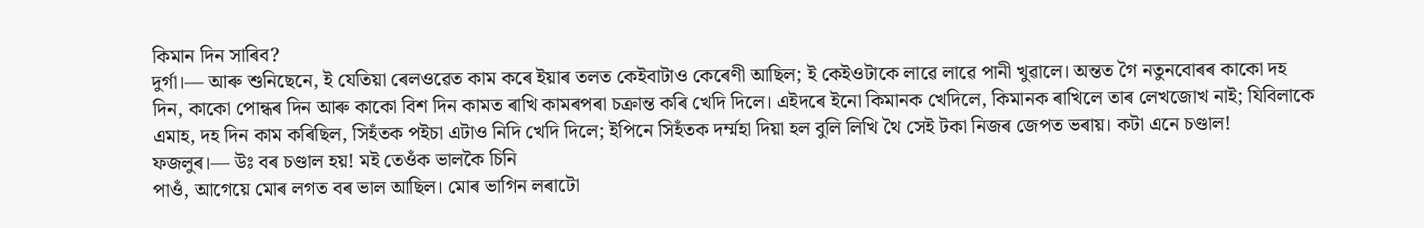কিমান দিন সাৰিব?
দুৰ্গা।— আৰু শুনিছেনে, ই যেতিয়া ৰেলওৱেত কাম কৰে ইয়াৰ তলত কেইবাটাও কেৰেণী আছিল; ই কেইওটাকে লাৱে লাৱে পানী খুৱালে। অন্তত গৈ নতুনবোৰৰ কাকো দহ দিন, কাকো পোন্ধৰ দিন আৰু কাকো বিশ দিন কামত ৰাখি কামৰপৰা চক্ৰান্ত কৰি খেদি দিলে। এইদৰে ইনো কিমানক খেদিলে, কিমানক ৰাখিলে তাৰ লেখজোখ নাই; যিবিলাকে এমাহ, দহ দিন কাম কৰিছিল, সিহঁতক পইচা এটাও নিদি খেদি দিলে; ইপিনে সিহঁতক দৰ্ম্মহা দিয়া হল বুলি লিখি থৈ সেই টকা নিজৰ জেপত ভৰায়। কটা এনে চণ্ডাল!
ফজলুৰ।— উঃ বৰ চণ্ডাল হয়! মই তেওঁক ভালকৈ চিনি
পাওঁ, আগেয়ে মোৰ লগত বৰ ভাল আছিল। মোৰ ভাগিন লৰাটো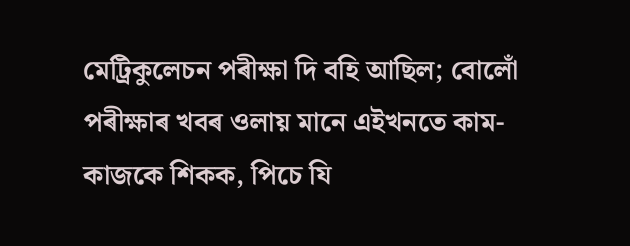মেট্ৰিকুলেচন পৰীক্ষা দি বহি আছিল; বোলোঁ পৰীক্ষাৰ খবৰ ওলায় মানে এইখনতে কাম-কাজকে শিকক, পিচে যি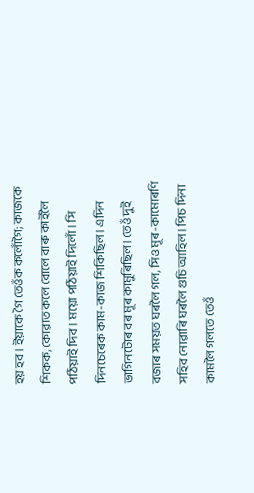হয় হব। ইয়াকে গৈ তেওঁক কলোঁগৈ; কাজকে শিকক, কোৱাত কলে বোলে বাৰু কাইলৈ পঠিয়াই দিব। ময়ো পঠিয়াই দিলোঁ। সি দিনচেৰেক কাম-কাজ শিকিছিল। এদিন ভাগিনটোৰ বৰ মূৰ কামুৰিছিল। তেওঁ দুই বজাৰ সময়ত ঘৰলৈ গল, সিও মূৰ-কামোৰণি সহিব নোৱাৰি ঘৰলৈ গুচি আহিল। পিচ দিনা কামলৈ গলতে তেওঁ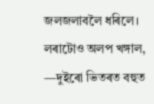জলজলাবলৈ ধৰিলে। লৰাটোও অলপ খঙ্গাল, —দুইৰো ভিতৰত বহুত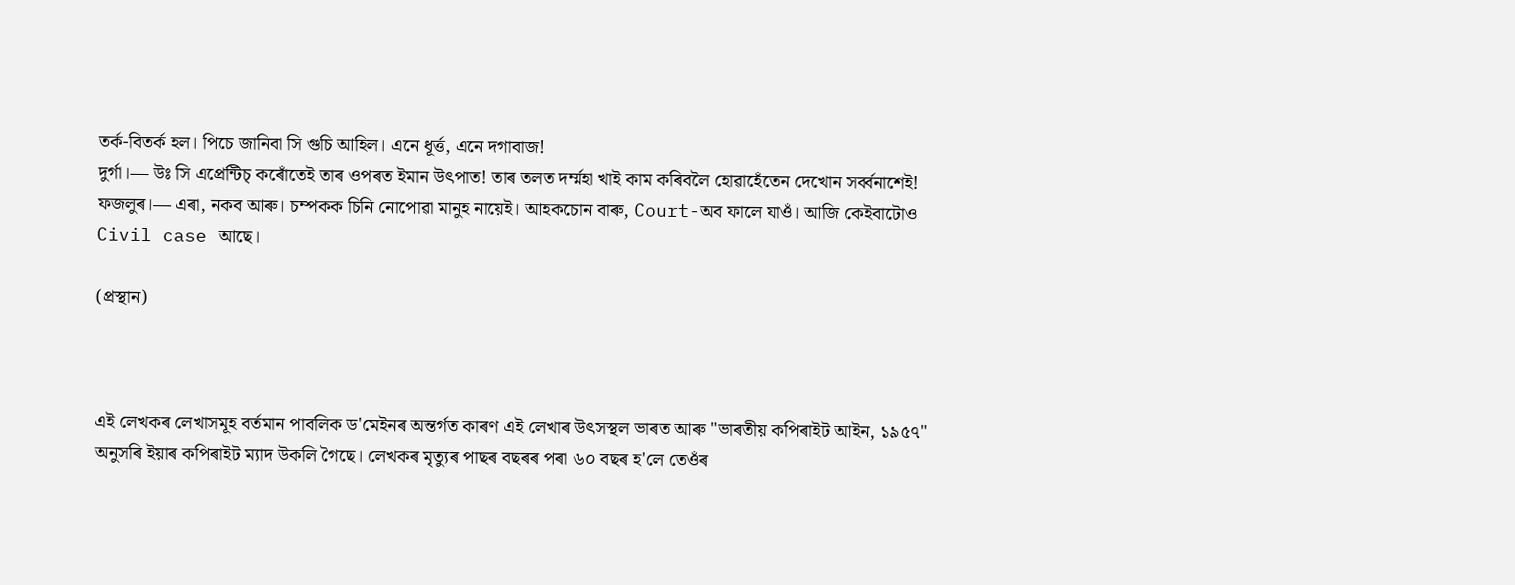তৰ্ক-বিতৰ্ক হল। পিচে জানিবা সি গুচি আহিল। এনে ধূৰ্ত্ত, এনে দগাবাজ!
দুৰ্গা।— উঃ সি এপ্ৰেন্টিচ্ কৰোঁতেই তাৰ ওপৰত ইমান উৎপাত! তাৰ তলত দৰ্ম্মহা খাই কাম কৰিবলৈ হোৱাহেঁতেন দেখোন সৰ্ব্বনাশেই!
ফজলুৰ।— এৰা, নকব আৰু। চম্পকক চিনি নোপোৱা মানুহ নায়েই। আহকচোন বাৰু, Court-অব ফালে যাওঁ। আজি কেইবাটোও Civil case আছে।

(প্ৰস্থান)



এই লেখকৰ লেখাসমূহ বৰ্তমান পাবলিক ড'মেইনৰ অন্তৰ্গত কাৰণ এই লেখাৰ উৎসস্থল ভাৰত আৰু "ভাৰতীয় কপিৰাইট আইন, ১৯৫৭" অনুসৰি ইয়াৰ কপিৰাইট ম্যাদ উকলি গৈছে। লেখকৰ মৃত্যুৰ পাছৰ বছৰৰ পৰা ৬০ বছৰ হ'লে তেওঁৰ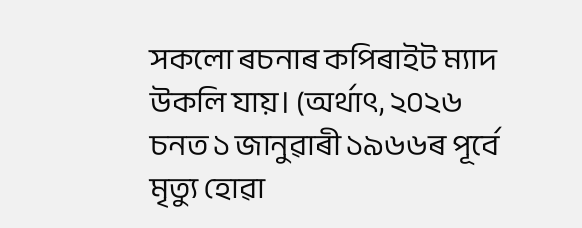সকলো ৰচনাৰ কপিৰাইট ম্যাদ উকলি যায়। (অৰ্থাৎ, ২০২৬ চনত ১ জানুৱাৰী ১৯৬৬ৰ পূৰ্বে মৃত্যু হোৱা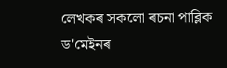লেখকৰ সকলো ৰচনা পাব্লিক ড'মেইনৰ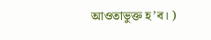আওতাভুক্ত হ’ব। )